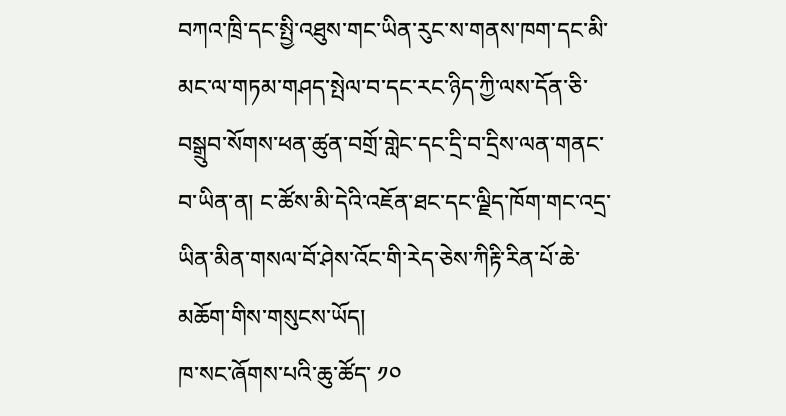བཀའ་ཁྲི་དང་སྤྱི་འཐུས་གང་ཡིན་རུང་ས་གནས་ཁག་དང་མི་མང་ལ་གཏམ་གཤད་སྤེལ་བ་དང་རང་ཉིད་ཀྱི་ལས་དོན་ཅི་བསྒྲུབ་སོགས་ཕན་ཚུན་བགྲོ་གླེང་དང་དྲི་བ་དྲིས་ལན་གནང་བ་ཡིན་ན། ང་ཚོས་མི་དེའི་འཇོན་ཐང་དང་ལྗིད་ཁོག་གང་འདྲ་ཡིན་མིན་གསལ་བོ་ཤེས་འོང་གི་རེད་ཅེས་ཀིརྟི་རིན་པོ་ཆེ་མཆོག་གིས་གསུངས་ཡོད།
ཁ་སང་ཞོགས་པའི་ཆུ་ཚོད་ ༡༠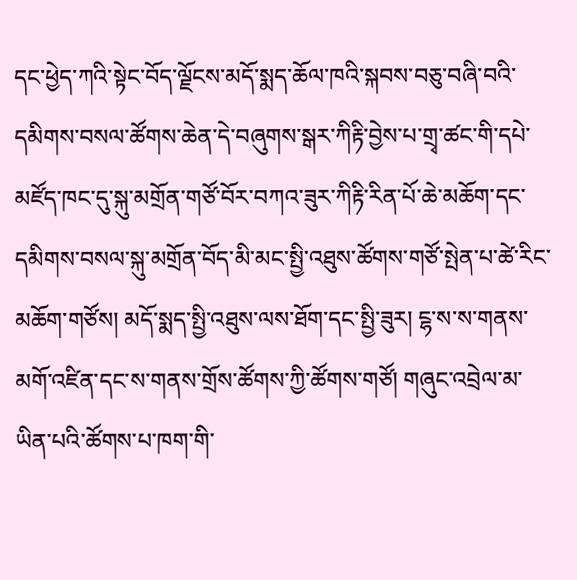དང་ཕྱེད་ཀའི་སྟེང་བོད་ལྗོངས་མདོ་སྨད་ཆོལ་ཁའི་སྐབས་བཅུ་བཞི་བའི་དམིགས་བསལ་ཚོགས་ཆེན་དེ་བཞུགས་སྒར་ཀིརྟི་བྱེས་པ་གྲྭ་ཚང་གི་དཔེ་མཛོད་ཁང་དུ་སྐུ་མགྲོན་གཙོ་བོར་བཀའ་ཟུར་ཀིརྟི་རིན་པོ་ཆེ་མཆོག་དང་དམིགས་བསལ་སྐུ་མགྲོན་བོད་མི་མང་སྤྱི་འཐུས་ཚོགས་གཙོ་སྤེན་པ་ཚེ་རིང་མཆོག་གཙོས། མདོ་སྨད་སྤྱི་འཐུས་ལས་ཐོག་དང་སྤྱི་ཟུར། ངྷ་ས་ས་གནས་མགོ་འཛིན་དང་ས་གནས་གྲོས་ཚོགས་ཀྱི་ཚོགས་གཙོ། གཞུང་འབྲེལ་མ་ཡིན་པའི་ཚོགས་པ་ཁག་གི་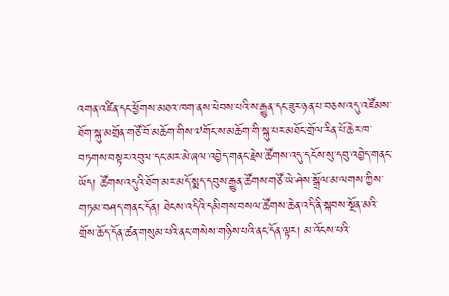འགན་འཛིན་དང་ཕྱོགས་མཐའ་ཁག་ནས་ཕེབས་པའི་ས་རྒྱུན་དང་ཟུར་ཉན་པ་བཅས་འདུ་འཛོམས་ཐོག་སྐུ་མགྲོན་གཙོ་བོ་མཆོག་གིས་༧གོང་ས་མཆོག་གི་སྐུ་པར་མཐོང་གྲོལ་རིན་པོ་ཆེར་ཁ་བཏགས་བསྟར་འབུལ་དང་མར་མེ་ཞལ་འབྱེད་གནང་རྗེས་ཚོགས་འདུ་དངོས་སུ་དབུ་འབྱེད་གནང་ཡོད། ཚོགས་འདུའི་ཐོག་མར་མདོ་སྨད་དབུས་རྒྱུན་ཚོགས་གཙོ་ཡེ་ཤེས་སྒྲོལ་མ་ལགས་ཀྱིས་གཏམ་བཤད་གནང་དོན། ཐེངས་འདིའི་དམིགས་བསལ་ཚོགས་ཆེན་འདི་ནི་སྐབས་སྔོན་མའི་གྲོས་ཆོད་དོན་ཚན་གསུམ་པའི་ནང་གསེས་གཉིས་པའི་ནང་དོན་ལྟར། མ་འོངས་པའི་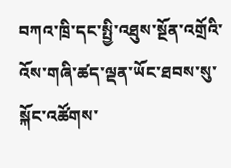བཀའ་ཁྲི་དང་སྤྱི་འཐུས་སྔོན་འགྲོའི་འོས་གཞི་ཚད་ལྡན་ཡོང་ཐབས་སུ་སྐོང་འཚོགས་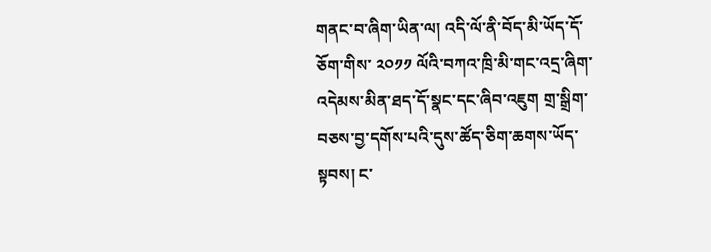གནང་བ་ཞིག་ཡིན་ལ། འདི་ལོ་ནི་བོད་མི་ཡོད་དོ་ཅོག་གིས་ ༢༠༡༡ ལོའི་བཀའ་ཁྲི་མི་གང་འདྲ་ཞིག་འདེམས་མིན་ཐད་དོ་སྣང་དང་ཞིབ་འཇུག གྲ་སྒྲིག་བཅས་བྱ་དགོས་པའི་དུས་ཚོད་ཅིག་ཆགས་ཡོད་སྟབས། ང་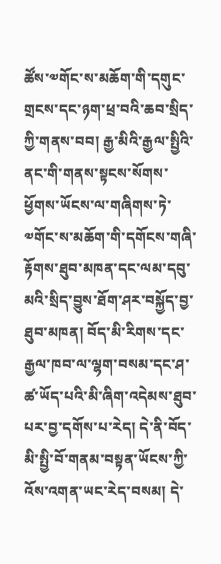ཚོས་༧གོང་ས་མཆོག་གི་དགུང་གྲངས་དང་ཉག་ཕྲ་བའི་ཆབ་སྲིད་ཀྱི་གནས་བབ། རྒྱ་མིའི་རྒྱལ་སྤྱིའི་ནང་གི་གནས་སྟངས་སོགས་ཕྱོགས་ཡོངས་ལ་གཞིགས་ཏེ་༧གོང་ས་མཆོག་གི་དགོངས་གཞི་རྟོགས་ཐུབ་མཁན་དང་ལམ་དབུ་མའི་སྲིད་བྱུས་ཐོག་ཤར་བསྐྱོད་བྱ་ཐུབ་མཁན། བོད་མི་རིགས་དང་རྒྱལ་ཁབ་ལ་ལྷག་བསམ་དང་ཤ་ཚ་ཡོད་པའི་མི་ཞིག་འདེམས་ཐུབ་པར་བྱ་དགོས་པ་རེད། དེ་ནི་བོད་མི་སྤྱི་བོ་གནམ་བསྟན་ཡོངས་ཀྱི་འོས་འགན་ཡང་རེད་བསམ། དེ་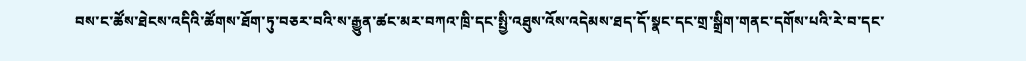བས་ང་ཚོས་ཐེངས་འདིའི་ཚོགས་ཐོག་ཏུ་བཅར་བའི་ས་རྒྱུན་ཚང་མར་བཀའ་ཁྲི་དང་སྤྱི་འཐུས་འོས་འདེམས་ཐད་དོ་སྣང་དང་གྲ་སྒྲིག་གནང་དགོས་པའི་རེ་བ་དང་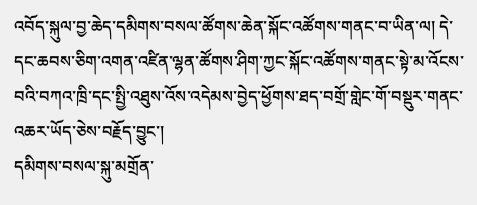འབོད་སྐུལ་བྱ་ཆེད་དམིགས་བསལ་ཚོགས་ཆེན་སྐོང་འཚོགས་གནང་བ་ཡིན་ལ། དེ་དང་ཆབས་ཅིག་འགན་འཛིན་ལྷན་ཚོགས་ཤིག་ཀྱང་སྐོང་འཚོགས་གནང་སྟེ་མ་འོངས་བའི་བཀའ་ཁྲི་དང་སྤྱི་འཐུས་འོས་འདེམས་བྱེད་ཕྱོགས་ཐད་བགྲོ་གླེང་གོ་བསྡུར་གནང་འཆར་ཡོད་ཅེས་བརྗོད་བྱུང་།
དམིགས་བསལ་སྐུ་མགྲོན་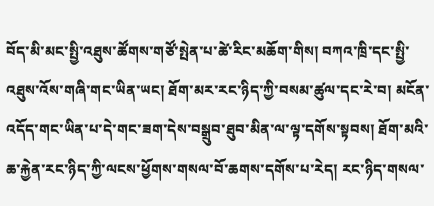བོད་མི་མང་སྤྱི་འཐུས་ཚོགས་གཙོ་སྤེན་པ་ཚེ་རིང་མཆོག་གིས། བཀའ་ཁྲི་དང་སྤྱི་འཐུས་འོས་གཞི་གང་ཡིན་ཡང། ཐོག་མར་རང་ཉིད་ཀྱི་བསམ་ཚུལ་དང་རེ་བ། མངོན་འདོད་གང་ཡིན་པ་དེ་གང་ཟག་དེས་བསྒྲུབ་ཐུབ་མིན་ལ་ལྟ་དགོས་སྟབས། ཐོག་མའི་ཆ་རྐྱེན་རང་ཉིད་ཀྱི་ལངས་ཕྱོགས་གསལ་བོ་ཆགས་དགོས་པ་རེད། རང་ཉིད་གསལ་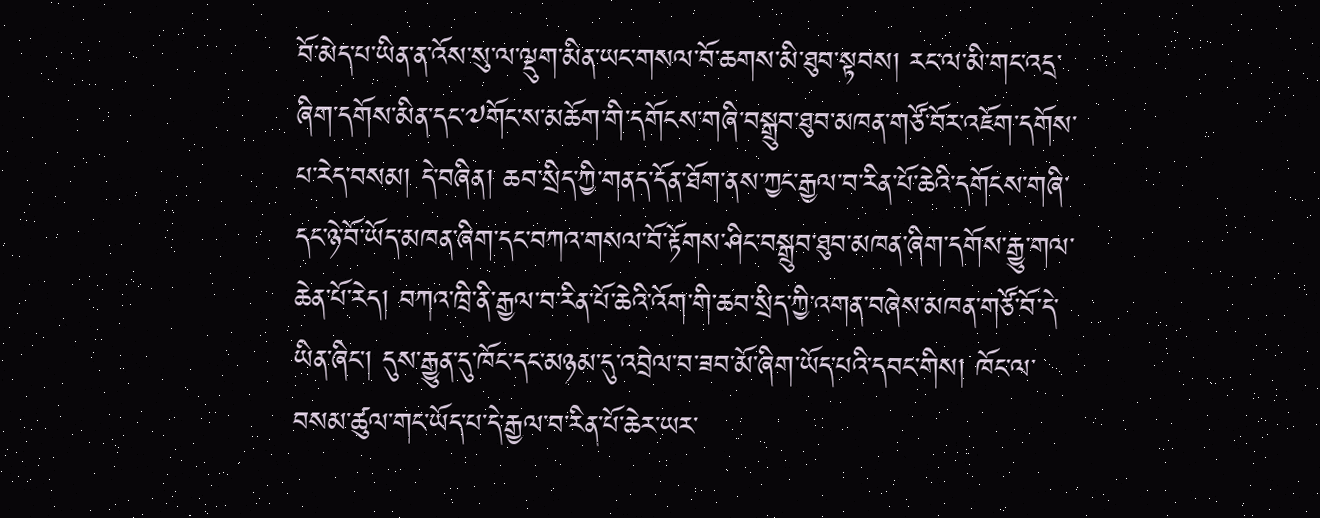བོ་མེད་པ་ཡིན་ན་འོས་སུ་ལ་ལྡུག་མིན་ཡང་གསལ་བོ་ཆགས་མི་ཐུབ་སྟབས། རང་ལ་མི་གང་འདྲ་ཞིག་དགོས་མིན་དང་༧གོང་ས་མཆོག་གི་དགོངས་གཞི་བསྒྲུབ་ཐུབ་མཁན་གཙོ་བོར་འཇོག་དགོས་པ་རེད་བསམ། དེ་བཞིན། ཆབ་སྲིད་ཀྱི་གནད་དོན་ཐོག་ནས་ཀྱང་རྒྱལ་བ་རིན་པོ་ཆེའི་དགོངས་གཞི་དང་ཉེ་བོ་ཡོད་མཁན་ཞིག་དང་བཀའ་གསལ་བོ་རྟོགས་ཤིང་བསྒྲུབ་ཐུབ་མཁན་ཞིག་དགོས་རྒྱུ་གལ་ཆེན་པོ་རེད། བཀའ་ཁྲི་ནི་རྒྱལ་བ་རིན་པོ་ཆེའི་འོག་གི་ཆབ་སྲིད་ཀྱི་འགན་བཞེས་མཁན་གཙོ་བོ་དེ་ཡིན་ཞིང་། དུས་རྒྱུན་དུ་ཁོང་དང་མཉམ་དུ་འབྲེལ་བ་ཟབ་མོ་ཞིག་ཡོད་པའི་དབང་གིས། ཁོང་ལ་བསམ་ཚུལ་གང་ཡོད་པ་དེ་རྒྱལ་བ་རིན་པོ་ཆེར་ཡར་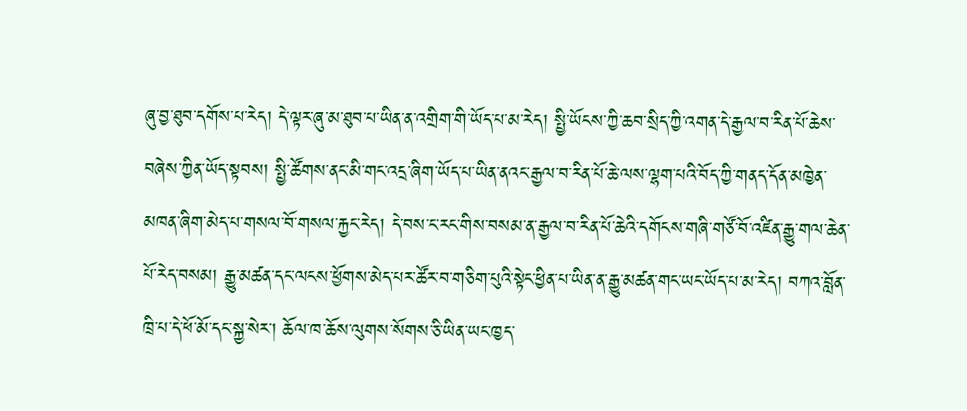ཞུ་བྱ་ཐུབ་དགོས་པ་རེད། དེ་ལྟར་ཞུ་མ་ཐུབ་པ་ཡིན་ན་འགྲིག་གི་ཡོད་པ་མ་རེད། སྤྱི་ཡོངས་ཀྱི་ཆབ་སྲིད་ཀྱི་འགན་དེ་རྒྱལ་བ་རིན་པོ་ཆེས་བཞེས་ཀྱིན་ཡོད་སྟབས། སྤྱི་ཚོགས་ནང་མི་གང་འདྲ་ཞིག་ཡོད་པ་ཡིན་ནའང་རྒྱལ་བ་རིན་པོ་ཆེ་ལས་ལྷག་པའི་བོད་ཀྱི་གནད་དོན་མཁྱེན་མཁན་ཞིག་མེད་པ་གསལ་བོ་གསལ་རྐྱང་རེད། དེ་བས་ང་རང་གིས་བསམ་ན་རྒྱལ་བ་རིན་པོ་ཆེའི་དགོངས་གཞི་གཙོ་བོ་འཛིན་རྒྱུ་གལ་ཆེན་པོ་རེད་བསམ། རྒྱུ་མཚན་དང་ལངས་ཕྱོགས་མེད་པར་ཚོར་བ་གཅིག་པུའི་སྟེང་ཕྱིན་པ་ཡིན་ན་རྒྱུ་མཚན་གང་ཡང་ཡོད་པ་མ་རེད། བཀའ་བློན་ཁྲི་པ་དེ་ཕོ་མོ་དང་སྐྱ་སེར་། ཆོལ་ཁ་ཆོས་ལུགས་སོགས་ཅི་ཡིན་ཡང་ཁྱད་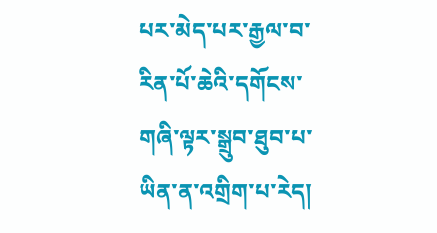པར་མེད་པར་རྒྱལ་བ་རིན་པོ་ཆེའི་དགོངས་གཞི་ལྟར་སྒྲུབ་ཐུབ་པ་ཡིན་ན་འགྲིག་པ་རེད།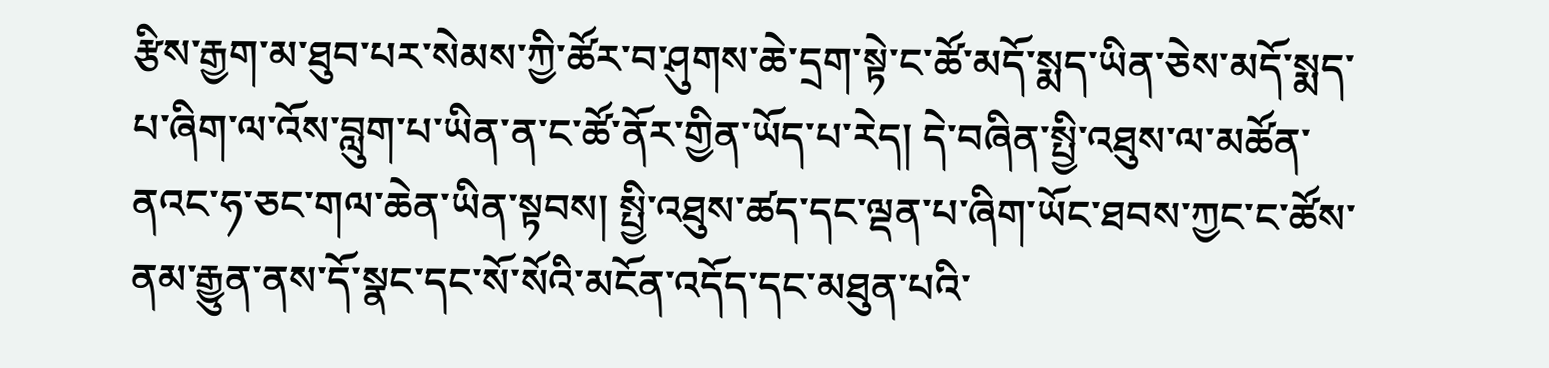རྩིས་རྒྱག་མ་ཐུབ་པར་སེམས་ཀྱི་ཚོར་བ་ཤུགས་ཆེ་དྲག་སྟེ་ང་ཚོ་མདོ་སྨད་ཡིན་ཅེས་མདོ་སྨད་པ་ཞིག་ལ་འོས་བླུག་པ་ཡིན་ན་ང་ཚོ་ནོར་གྱིན་ཡོད་པ་རེད། དེ་བཞིན་སྤྱི་འཐུས་ལ་མཚོན་ནའང་ཧ་ཅང་གལ་ཆེན་ཡིན་སྟབས། སྤྱི་འཐུས་ཚད་དང་ལྡན་པ་ཞིག་ཡོང་ཐབས་ཀྱང་ང་ཚོས་ནམ་རྒྱུན་ནས་དོ་སྣང་དང་སོ་སོའི་མངོན་འདོད་དང་མཐུན་པའི་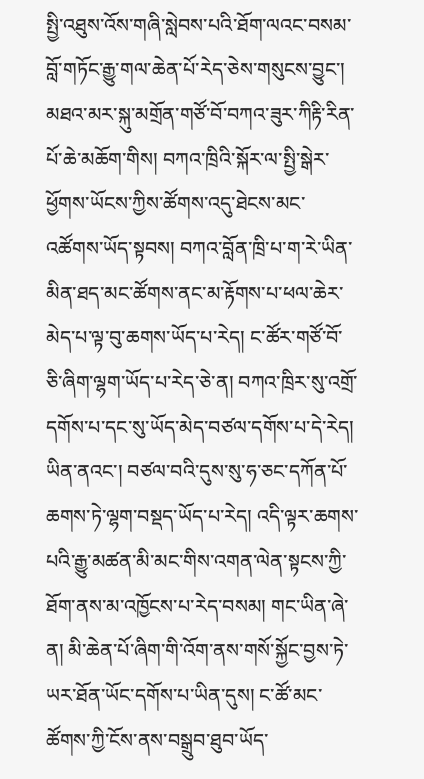སྤྱི་འཐུས་འོས་གཞི་སླེབས་པའི་ཐོག་ལའང་བསམ་བློ་གཏོང་རྒྱུ་གལ་ཆེན་པོ་རེད་ཅེས་གསུངས་བྱུང་།
མཐའ་མར་སྐུ་མགྲོན་གཙོ་བོ་བཀའ་ཟུར་ཀིརྟི་རིན་པོ་ཆེ་མཆོག་གིས། བཀའ་ཁྲིའི་སྐོར་ལ་སྤྱི་སྒེར་ཕྱོགས་ཡོངས་ཀྱིས་ཚོགས་འདུ་ཐེངས་མང་འཚོགས་ཡོད་སྟབས། བཀའ་བློན་ཁྲི་པ་ག་རེ་ཡིན་མིན་ཐད་མང་ཚོགས་ནང་མ་རྟོགས་པ་ཕལ་ཆེར་མེད་པ་ལྟ་བུ་ཆགས་ཡོད་པ་རེད། ང་ཚོར་གཙོ་བོ་ཅི་ཞིག་ལྷག་ཡོད་པ་རེད་ཅེ་ན། བཀའ་ཁྲིར་སུ་འགྲོ་དགོས་པ་དང་སུ་ཡོད་མེད་བཙལ་དགོས་པ་དེ་རེད། ཡིན་ནའང་། བཙལ་བའི་དུས་སུ་ཧ་ཅང་དཀོན་པོ་ཆགས་ཏེ་ལྷག་བསྡད་ཡོད་པ་རེད། འདི་ལྟར་ཆགས་པའི་རྒྱུ་མཚན་མི་མང་གིས་འགན་ལེན་སྟངས་ཀྱི་ཐོག་ནས་མ་འཁྱོངས་པ་རེད་བསམ། གང་ཡིན་ཞེ་ན། མི་ཆེན་པོ་ཞིག་གི་འོག་ནས་གསོ་སྐྱོང་བྱས་ཏེ་ཡར་ཐོན་ཡོང་དགོས་པ་ཡིན་དུས། ང་ཚོ་མང་ཚོགས་ཀྱི་ངོས་ནས་བསྒྲུབ་ཐུབ་ཡོད་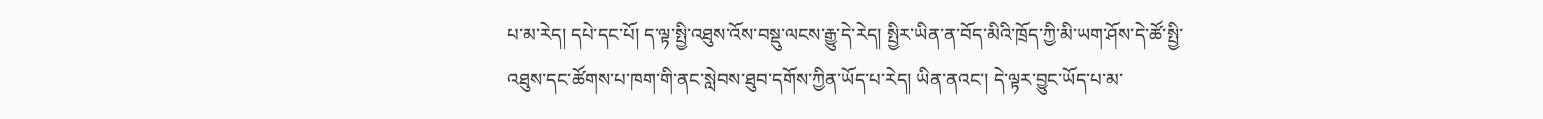པ་མ་རེད། དཔེ་དང་པོ། ད་ལྟ་སྤྱི་འཐུས་འོས་བསྡུ་ལངས་རྒྱུ་དེ་རེད། སྤྱིར་ཡིན་ན་བོད་མིའི་ཁྲོད་ཀྱི་མི་ཡག་ཤོས་དེ་ཚོ་སྤྱི་འཐུས་དང་ཚོགས་པ་ཁག་གི་ནང་སླེབས་ཐུབ་དགོས་ཀྱིན་ཡོད་པ་རེད། ཡིན་ནའང་། དེ་ལྟར་བྱུང་ཡོད་པ་མ་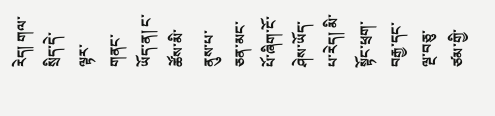རེད། གལ་སྲིད་དེ་ལྟར་གནང་ཡོད་ན། ང་ཚོས་མི་ནུས་པ་ཅན་མང་པོ་ཞིག་ངོ་ཤེས་ཡོད་པ་རེད། མི་སྟོང་ཕྲག་བརྒྱ་དང་ལྔ་བཅུ་ཙམ་གྱི་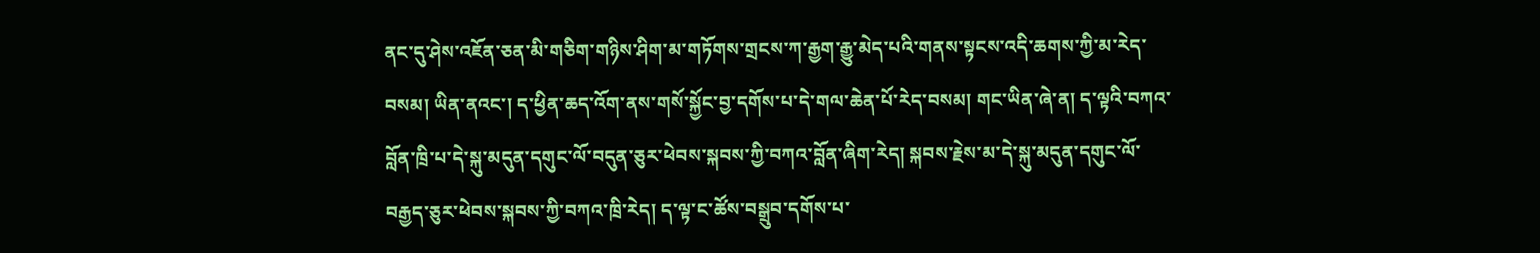ནང་དུ་ཤེས་འཇོན་ཅན་མི་གཅིག་གཉིས་ཤིག་མ་གཏོགས་གྲངས་ཀ་རྒྱག་རྒྱུ་མེད་པའི་གནས་སྟངས་འདི་ཆགས་ཀྱི་མ་རེད་བསམ། ཡིན་ནའང་། ད་ཕྱིན་ཆད་འོག་ནས་གསོ་སྐྱོང་བྱ་དགོས་པ་དེ་གལ་ཆེན་པོ་རེད་བསམ། གང་ཡིན་ཞེ་ན། ད་ལྟའི་བཀའ་བློན་ཁྲི་པ་དེ་སྐུ་མདུན་དགུང་ལོ་བདུན་ཅུར་ཕེབས་སྐབས་ཀྱི་བཀའ་བློན་ཞིག་རེད། སྐབས་རྗེས་མ་དེ་སྐུ་མདུན་དགུང་ལོ་བརྒྱད་ཅུར་ཕེབས་སྐབས་ཀྱི་བཀའ་ཁྲི་རེད། ད་ལྟ་ང་ཚོས་བསྒྲུབ་དགོས་པ་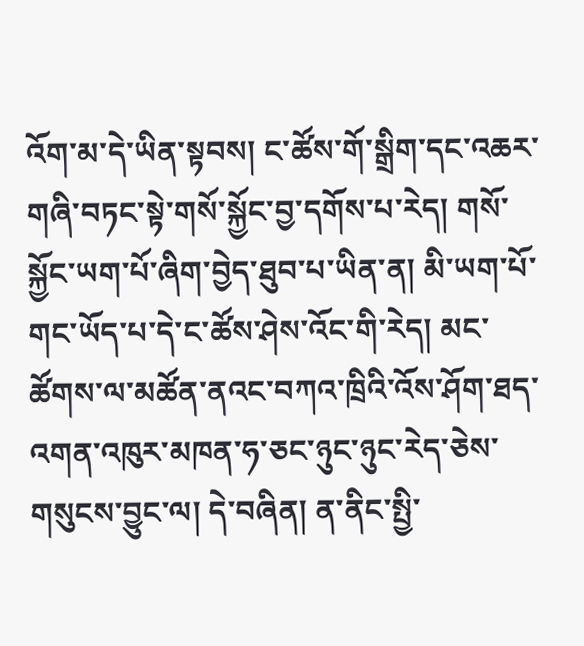འོག་མ་དེ་ཡིན་སྟབས། ང་ཚོས་གོ་སྒྲིག་དང་འཆར་གཞི་བཏང་སྟེ་གསོ་སྐྱོང་བྱ་དགོས་པ་རེད། གསོ་སྐྱོང་ཡག་པོ་ཞིག་བྱེད་ཐུབ་པ་ཡིན་ན། མི་ཡག་པོ་གང་ཡོད་པ་དེ་ང་ཚོས་ཤེས་འོང་གི་རེད། མང་ཚོགས་ལ་མཚོན་ནའང་བཀའ་ཁྲིའི་འོས་ཤོག་ཐད་འགན་འཁུར་མཁན་ཧ་ཅང་ཉུང་ཉུང་རེད་ཅེས་གསུངས་བྱུང་ལ། དེ་བཞིན། ན་ནིང་སྤྱི་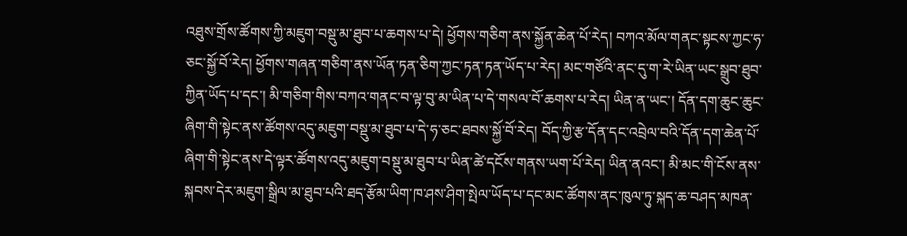འཐུས་གྲོས་ཚོགས་ཀྱི་མཇུག་བསྡུ་མ་ཐུབ་པ་ཆགས་པ་དེ། ཕྱོགས་གཅིག་ནས་སྐྱོན་ཆེན་པོ་རེད། བཀའ་མོལ་གནང་སྟངས་ཀྱང་ཧ་ཅང་སྐྱོ་བོ་རེད། ཕྱོགས་གཞན་གཅིག་ནས་ཡོན་ཏན་ཅིག་ཀྱང་ཏན་ཏན་ཡོད་པ་རེད། མང་གཙོའི་ནང་དུ་ག་རེ་ཡིན་ཡང་སྒྲུབ་ཐུབ་ཀྱིན་ཡོད་པ་དང་། མི་གཅིག་གིས་བཀའ་གནང་བ་ལྟ་བུ་མ་ཡིན་པ་དེ་གསལ་བོ་ཆགས་པ་རེད། ཡིན་ན་ཡང་། དོན་དག་ཆུང་ཆུང་ཞིག་གི་སྟེང་ནས་ཚོགས་འདུ་མཇུག་བསྡུ་མ་ཐུབ་པ་དེ་ཧ་ཅང་ཐབས་སྐྱོ་བོ་རེད། བོད་ཀྱི་རྩ་དོན་དང་འབྲེལ་བའི་དོན་དག་ཆེན་པོ་ཞིག་གི་སྟེང་ནས་དེ་ལྟར་ཚོགས་འདུ་མཇུག་བསྡུ་མ་ཐུབ་པ་ཡིན་ཚེ་དངོས་གནས་ཡག་པོ་རེད། ཡིན་ནའང་། མི་མང་གི་ངོས་ནས་སྐབས་དེར་མཇུག་སྒྲིལ་མ་ཐུབ་པའི་ཐད་རྩོམ་ཡིག་ཁ་ཤས་ཤིག་སྤེལ་ཡོད་པ་དང་མང་ཚོགས་ནང་ཁུལ་ཏུ་སྐད་ཆ་བཤད་མཁན་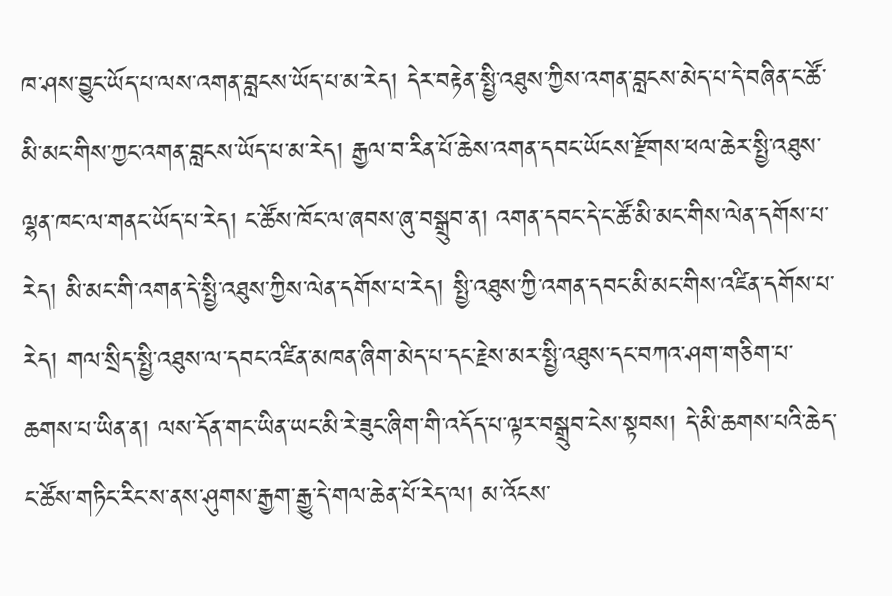ཁ་ཤས་བྱུང་ཡོད་པ་ལས་འགན་བླངས་ཡོད་པ་མ་རེད། དེར་བརྟེན་སྤྱི་འཐུས་ཀྱིས་འགན་བླངས་མེད་པ་དེ་བཞིན་ང་ཚོ་མི་མང་གིས་ཀྱང་འགན་བླངས་ཡོད་པ་མ་རེད། རྒྱལ་བ་རིན་པོ་ཆེས་འགན་དབང་ཡོངས་རྫོགས་ཕལ་ཆེར་སྤྱི་འཐུས་ལྷན་ཁང་ལ་གནང་ཡོད་པ་རེད། ང་ཚོས་ཁོང་ལ་ཞབས་ཞུ་བསྒྲུབ་ན། འགན་དབང་དེ་ང་ཚོ་མི་མང་གིས་ལེན་དགོས་པ་རེད། མི་མང་གི་འགན་དེ་སྤྱི་འཐུས་ཀྱིས་ལེན་དགོས་པ་རེད། སྤྱི་འཐུས་ཀྱི་འགན་དབང་མི་མང་གིས་འཛིན་དགོས་པ་རེད། གལ་སྲིད་སྤྱི་འཐུས་ལ་དབང་འཛིན་མཁན་ཞིག་མེད་པ་དང་རྗེས་མར་སྤྱི་འཐུས་དང་བཀའ་ཤག་གཅིག་པ་ཆགས་པ་ཡིན་ན། ལས་དོན་གང་ཡིན་ཡང་མི་རེ་ཟུང་ཞིག་གི་འདོད་པ་ལྟར་བསྒྲུབ་ངེས་སྟབས། དེ་མི་ཆགས་པའི་ཆེད་ང་ཚོས་གཏིང་རིང་ས་ནས་ཤུགས་རྒྱག་རྒྱུ་དེ་གལ་ཆེན་པོ་རེད་ལ། མ་འོངས་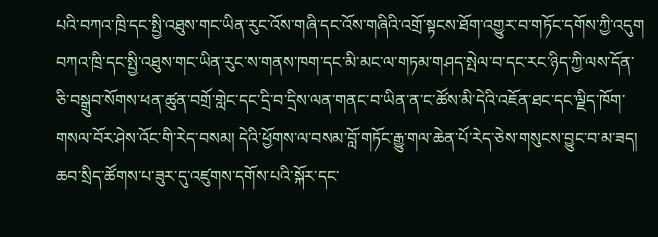པའི་བཀའ་ཁྲི་དང་སྤྱི་འཐུས་གང་ཡིན་རུང་འོས་གཞི་དང་འོས་གཞིའི་འགྲོ་སྟངས་ཐོག་འགྱུར་བ་གཏོང་དགོས་ཀྱི་འདུག བཀའ་ཁྲི་དང་སྤྱི་འཐུས་གང་ཡིན་རུང་ས་གནས་ཁག་དང་མི་མང་ལ་གཏམ་གཤད་སྤེལ་བ་དང་རང་ཉིད་ཀྱི་ལས་དོན་ཅི་བསྒྲུབ་སོགས་ཕན་ཚུན་བགྲོ་གླེང་དང་དྲི་བ་དྲིས་ལན་གནང་བ་ཡིན་ན་ང་ཚོས་མི་དེའི་འཇོན་ཐང་དང་ལྗིད་ཁོག་གསལ་བོར་ཤེས་འོང་གི་རེད་བསམ། དེའི་ཕྱོགས་ལ་བསམ་བློ་གཏོང་རྒྱུ་གལ་ཆེན་པོ་རེད་ཅེས་གསུངས་བྱུང་བ་མ་ཟད། ཆབ་སྲིད་ཚོགས་པ་ཟུར་དུ་འཛུགས་དགོས་པའི་སྐོར་དང་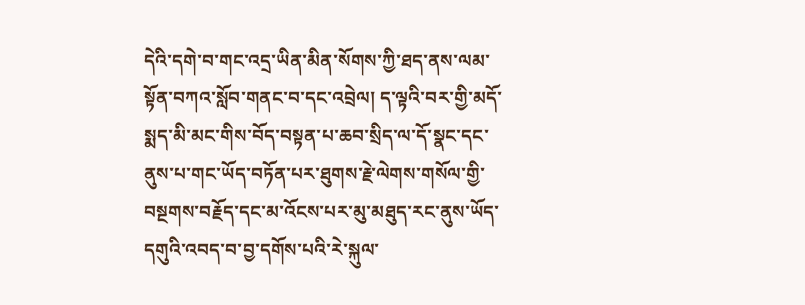དེའི་དགེ་བ་གང་འདྲ་ཡིན་མིན་སོགས་ཀྱི་ཐད་ནས་ལམ་སྟོན་བཀའ་སློབ་གནང་བ་དང་འབྲེལ། ད་ལྟའི་བར་གྱི་མདོ་སྨད་མི་མང་གིས་བོད་བསྟན་པ་ཆབ་སྲིད་ལ་དོ་སྣང་དང་ནུས་པ་གང་ཡོད་བཏོན་པར་ཐུགས་རྗེ་ལེགས་གསོལ་གྱི་བསྔགས་བརྗོད་དང་མ་འོངས་པར་མུ་མཐུད་རང་ནུས་ཡོད་དགུའི་འབད་བ་བྱ་དགོས་པའི་རེ་སྐུལ་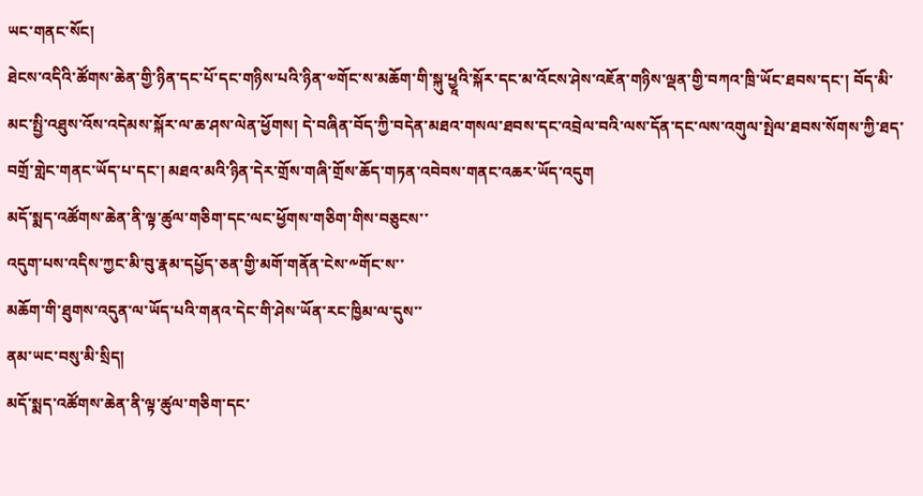ཡང་གནང་སོང།
ཐེངས་འདིའི་ཚོགས་ཆེན་གྱི་ཉིན་དང་པོ་དང་གཉིས་པའི་ཉིན་༧གོང་ས་མཆོག་གི་སྐུ་ཕྱཱའི་སྐོར་དང་མ་འོངས་ཤེས་འཇོན་གཉིས་ལྡན་གྱི་བཀའ་ཁྲི་ཡོང་ཐབས་དང་། བོད་མི་མང་སྤྱི་འཐུས་འོས་འདེམས་སྐོར་ལ་ཆ་ཤས་ལེན་ཕྱོགས། དེ་བཞིན་བོད་ཀྱི་བདེན་མཐའ་གསལ་ཐབས་དང་འབྲེལ་བའི་ལས་དོན་དང་ལས་འགུལ་སྤེལ་ཐབས་སོགས་ཀྱི་ཐད་བགྲོ་གླེང་གནང་ཡོད་པ་དང་། མཐའ་མའི་ཉིན་དེར་གྲོས་གཞི་གྲོས་ཆོད་གཏན་འབེབས་གནང་འཆར་ཡོད་འདུག
མདོ་སྨད་འཚོགས་ཆེན་ནི་ལྟ་ཚུལ་གཅིག་དང་ལང་ཕྱོགས་གཅིག་གིས་བཅུངས་་
འདུག་པས་འདིས་ཀྱང་མི་བུ་རྣམ་དཔྱོད་ཅན་གྱི་མགོ་གནོན་ངེས་༸གོང་ས་་
མཆོག་གི་ཐུགས་འདུན་ལ་ཡོད་པའི་གནའ་དེང་གི་ཤེས་ཡོན་རང་ཁྱིམ་ལ་དུས་་
ནམ་ཡང་བསུ་མི་སྲིད།
མདོ་སྨད་འཚོགས་ཆེན་ནི་ལྟ་ཚུལ་གཅིག་དང་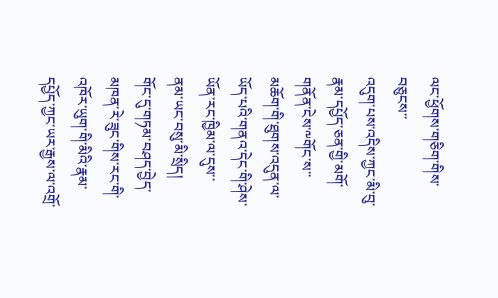ལང་ཕྱོགས་གཅིག་གིས་བཅུངས་་
འདུག་པས་འདིས་ཀྱང་མི་བུ་རྣམ་དཔྱོད་ཅན་གྱི་མགོ་གནོན་ངེས་༸གོང་ས་་
མཆོག་གི་ཐུགས་འདུན་ལ་ཡོད་པའི་གནའ་དེང་གི་ཤེས་ཡོན་རང་ཁྱིམ་ལ་དུས་་
ནམ་ཡང་བསུ་མི་སྲིད།
གོང་དུ་གཏམ་བཤད་བྱེད་མཁན་རེ་ཟུང་གིས་རང་གི་འཁོར་ཡུག་གི་མིའི་རྣམ་
དཔྱོད་ཀྱང་ཡར་རྒྱས་ལ་འགྲོ་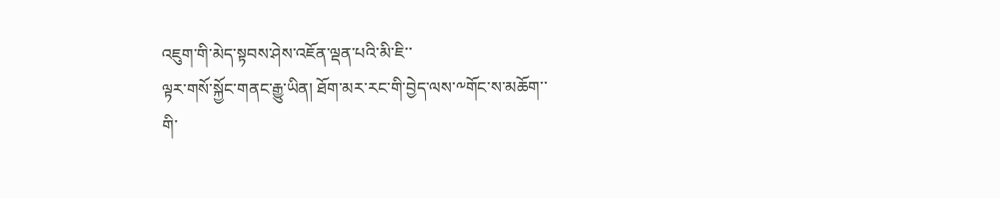འཇུག་གི་མེད་སྟབས་ཤེས་འཇོན་ལྡན་པའི་མི་ཇི་་
ལྟར་གསོ་སྐྱོང་གནང་རྒྱུ་ཡིན། ཐོག་མར་རང་གི་བྱེད་ལས་༸གོང་ས་མཆོག་་
གི་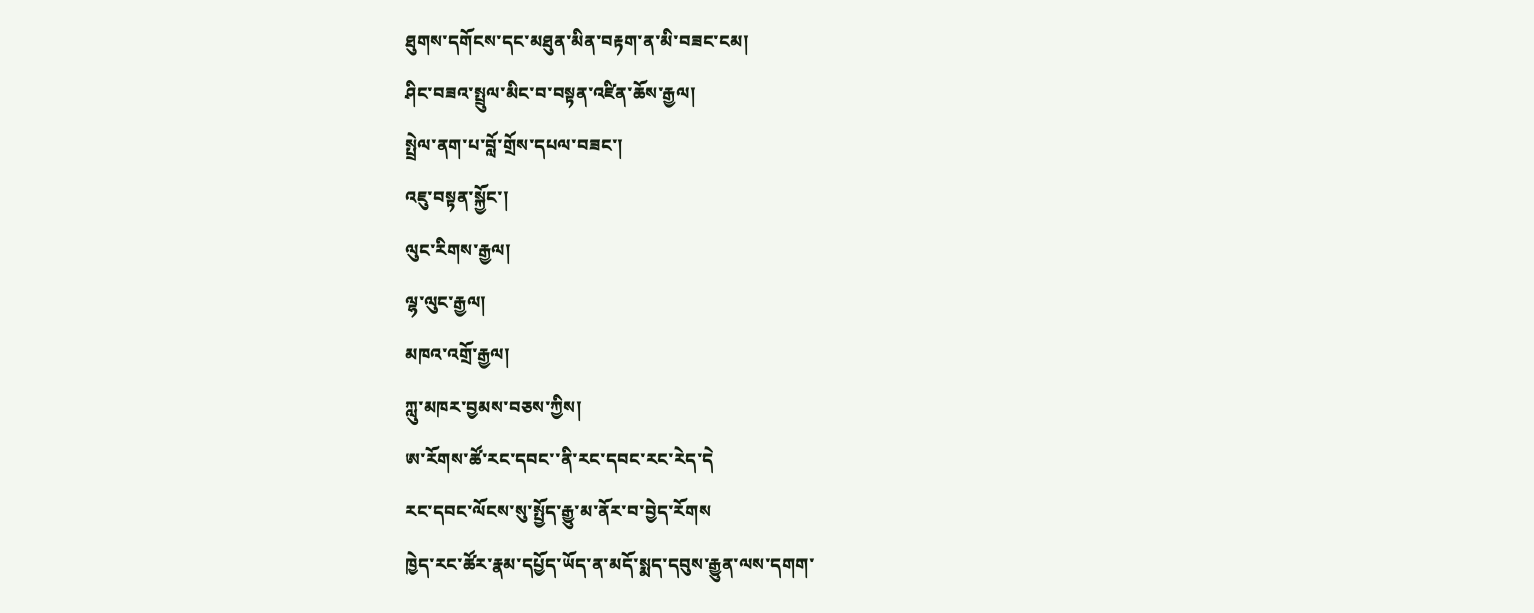ཐུགས་དགོངས་དང་མཐུན་མིན་བརྟག་ན་མི་བཟང་ངམ།
ཤིང་བཟའ་སྤྲུལ་མིང་བ་བསྟན་འཛིན་ཆོས་རྒྱལ།
སྤྲེལ་ནག་པ་བློ་གྲོས་དཔལ་བཟང་།
འཇུ་བསྟན་སྐྱོང་།
ལུང་རིགས་རྒྱལ།
ལྷ་ལུང་རྒྱལ།
མཁའ་འགྲོ་རྒྱལ།
ཀླུ་མཁར་བྱམས་བཅས་ཀྱིས།
ཨ་རོགས་ཚོ་རང་དབང་་ནི་རང་དབང་རང་རེད་དེ
རང་དབང་ལོངས་སུ་སྤྱོད་རྒྱུ་མ་ནོར་བ་བྱེད་རོགས
ཁྱེད་རང་ཚོར་རྣམ་དཔྱོད་ཡོད་ན་མདོ་སྨད་དབུས་རྒྱུན་ལས་དགག་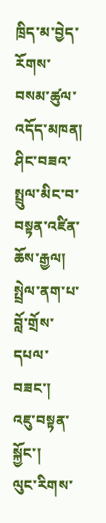ཁྲིད་མ་བྱེད་རོགས་
བསམ་ཚུལ་འདོད་མཁན།
ཤིང་བཟའ་སྤྲུལ་མིང་བ་བསྟན་འཛིན་ཆོས་རྒྱལ།
སྤྲེལ་ནག་པ་བློ་གྲོས་དཔལ་བཟང་།
འཇུ་བསྟན་སྐྱོང་།
ལུང་རིགས་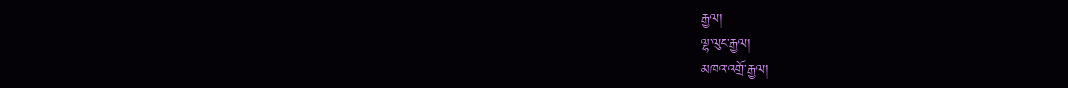རྒྱལ།
ལྷ་ལུང་རྒྱལ།
མཁའ་འགྲོ་རྒྱལ།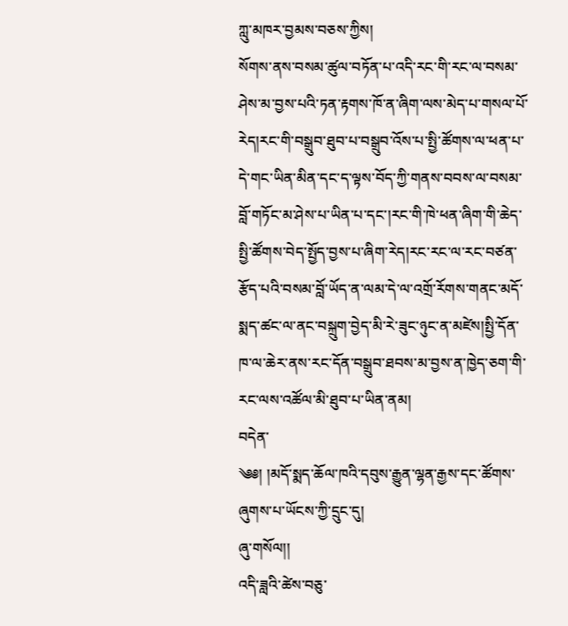ཀླུ་མཁར་བྱམས་བཅས་ཀྱིས།
སོགས་ནས་བསམ་ཚུལ་བཏོན་པ་འདི་རང་གི་རང་ལ་བསམ་ཤེས་མ་བྱས་པའི་ཏན་རྟགས་ཁོ་ན་ཞིག་ལས་མེད་པ་གསལ་པོ་རེད།རང་གི་བསྒྲུབ་ཐུབ་པ་བསྒྲུབ་འོས་པ་སྤྱི་ཚོགས་ལ་ཕན་པ་དེ་གང་ཡིན་མིན་དང་ད་ལྟས་བོད་ཀྱི་གནས་བབས་ལ་བསམ་བློ་གཏོང་མ་ཤེས་པ་ཡིན་པ་དང་།རང་གི་ཁེ་ཕན་ཞིག་གི་ཆེད་སྤྱི་ཚོགས་བེད་སྤྱོད་བྱས་པ་ཞིག་རེད།རང་རང་ལ་རང་བཙན་རྩོད་པའི་བསམ་བློ་ཡོད་ན་ལམ་དེ་ལ་འགྲོ་རོགས་གནང་མདོ་སྨད་ཚང་ལ་ནང་བསྐྲུག་བྱེད་མི་རེ་ཟུང་ཉུང་ན་མཛེས།སྤྱི་དོན་ཁ་ལ་ཆེར་ནས་རང་དོན་བསྒྲུབ་ཐབས་མ་བྱས་ན་ཁྱེད་ཅག་གི་རང་ལས་འཚོལ་མི་ཐུབ་པ་ཡིན་ནམ།
བདེན་
༄༅། །མདོ་སྨད་ཆོལ་ཁའི་དབུས་རྒྱུན་ལྷན་རྒྱས་དང་ཚོགས་ཞུགས་པ་ཡོངས་ཀྱི་དྲུང་དུ།
ཞུ་གསོལ།།
འདི་ཟླའི་ཚེས་བཅུ་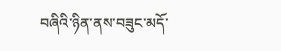བཞིའི་ཉིན་ནས་བཟུང་མདོ་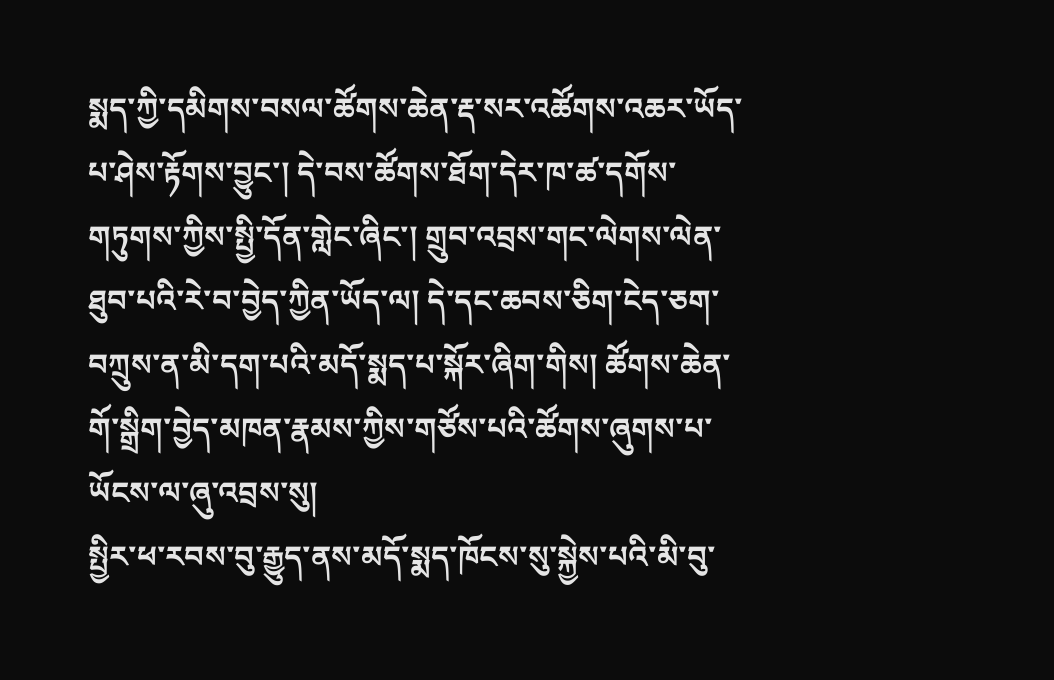སྨད་ཀྱི་དམིགས་བསལ་ཚོགས་ཆེན་རྡ་སར་འཚོགས་འཆར་ཡོད་པ་ཤེས་རྟོགས་བྱུང་། དེ་བས་ཚོགས་ཐོག་དེར་ཁ་ཚ་དགོས་གཏུགས་ཀྱིས་སྤྱི་དོན་གླེང་ཞིང་། གྲུབ་འབྲས་གང་ལེགས་ལེན་ཐུབ་པའི་རེ་བ་བྱེད་ཀྱིན་ཡོད་ལ། དེ་དང་ཆབས་ཅིག་ངེད་ཅག་བཀྲུས་ན་མི་དག་པའི་མདོ་སྨད་པ་སྐོར་ཞིག་གིས། ཚོགས་ཆེན་གོ་སྒྲིག་བྱེད་མཁན་རྣམས་ཀྱིས་གཙོས་པའི་ཚོགས་ཞུགས་པ་ཡོངས་ལ་ཞུ་འབྲས་སུ།
སྤྱིར་ཕ་རབས་བུ་རྒྱུད་ནས་མདོ་སྨད་ཁོངས་སུ་སྐྱེས་པའི་མི་བུ་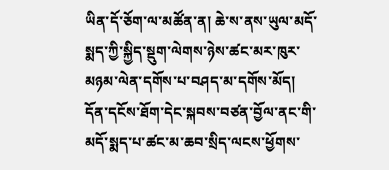ཡིན་དོ་ཅོག་ལ་མཚོན་ན། ཆེ་ས་ནས་ཡུལ་མདོ་སྨད་ཀྱི་སྐྱིད་སྡུག་ལེགས་ཉེས་ཚང་མར་ཁུར་མཉམ་ལེན་དགོས་པ་བཤད་མ་དགོས་མོད། དོན་དངོས་ཐོག་དེང་སྐབས་བཙན་བྱོལ་ནང་གི་མདོ་སྨད་པ་ཚང་མ་ཆབ་སྲིད་ལངས་ཕྱོགས་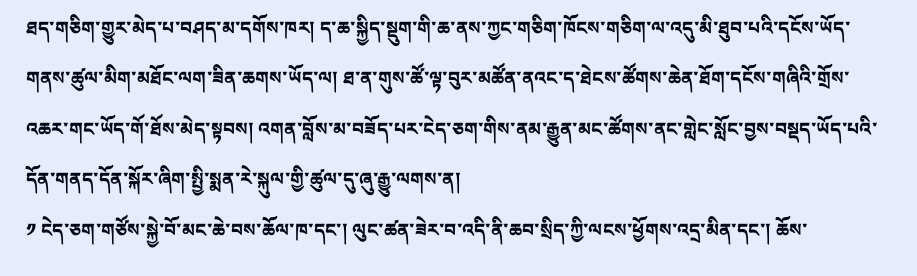ཐད་གཅིག་གྱུར་མེད་པ་བཤད་མ་དགོས་ཁར། ད་ཆ་སྐྱིད་སྡུག་གི་ཆ་ནས་ཀྱང་གཅིག་ཁོངས་གཅིག་ལ་འདུ་མི་ཐུབ་པའི་དངོས་ཡོད་གནས་ཚུལ་མིག་མཐོང་ལག་ཟིན་ཆགས་ཡོད་ལ། ཐ་ན་གུས་ཚོ་ལྟ་བུར་མཚོན་ནའང་ད་ཐེངས་ཚོགས་ཆེན་ཐོག་དངོས་གཞིའི་གྲོས་འཆར་གང་ཡོད་གོ་ཐོས་མེད་སྟབས། འགན་བློས་མ་བཟོད་པར་ངེད་ཅག་གིས་ནམ་རྒྱུན་མང་ཚོགས་ནང་གླེང་སློང་བྱས་བསྡད་ཡོད་པའི་དོན་གནད་དོན་སྐོར་ཞིག་སྤྱི་སྨན་རེ་སྐུལ་གྱི་ཚུལ་དུ་ཞུ་རྒྱུ་ལགས་ན།
༡ ངེད་ཅག་གཙོས་སྐྱེ་བོ་མང་ཆེ་བས་ཆོལ་ཁ་དང་། ལུང་ཚན་ཟེར་བ་འདི་ནི་ཆབ་སྲིད་ཀྱི་ལངས་ཕྱོགས་འདྲ་མིན་དང་། ཆོས་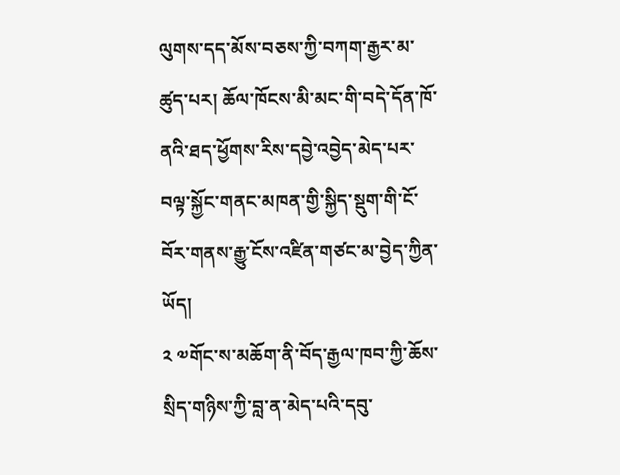ལུགས་དད་མོས་བཅས་ཀྱི་བཀག་རྒྱར་མ་ཚུད་པར། ཆོལ་ཁོངས་མི་མང་གི་བདེ་དོན་ཁོ་ནའི་ཐད་ཕྱོགས་རིས་དབྱེ་འབྱེད་མེད་པར་བལྟ་སྐྱོང་གནང་མཁན་གྱི་སྐྱིད་སྡུག་གི་ངོ་བོར་གནས་རྒྱུ་ངོས་འཛིན་གཙང་མ་བྱེད་ཀྱིན་ཡོད།
༢ ༧གོང་ས་མཆོག་ནི་བོད་རྒྱལ་ཁབ་ཀྱི་ཆོས་སྲིད་གཉིས་ཀྱི་བླ་ན་མེད་པའི་དབུ་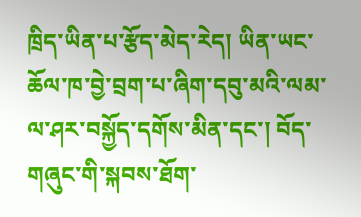ཁྲིད་ཡིན་པ་རྩོད་མེད་རེད། ཡིན་ཡང་ཆོལ་ཁ་བྱེ་བྲག་པ་ཞིག་དབུ་མའི་ལམ་ལ་ཤར་བསྐྱོད་དགོས་མིན་དང་། བོད་གཞུང་གི་སྐབས་ཐོག་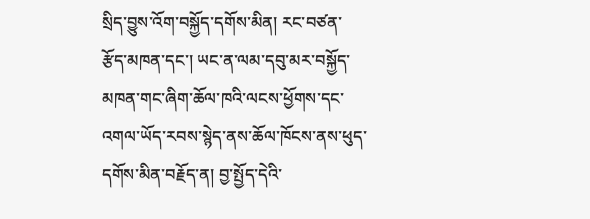སྲིད་བྱུས་འོག་བསྐྱོད་དགོས་མིན། རང་བཙན་རྩོད་མཁན་དང་། ཡང་ན་ལམ་དབུ་མར་བསྐྱོད་མཁན་གང་ཞིག་ཆོལ་ཁའི་ལངས་ཕྱོགས་དང་འགལ་ཡོད་རབས་སྙེད་ནས་ཆོལ་ཁོངས་ནས་ཕུད་དགོས་མིན་བརྗོད་ན། བྱ་སྤྱོད་དེའི་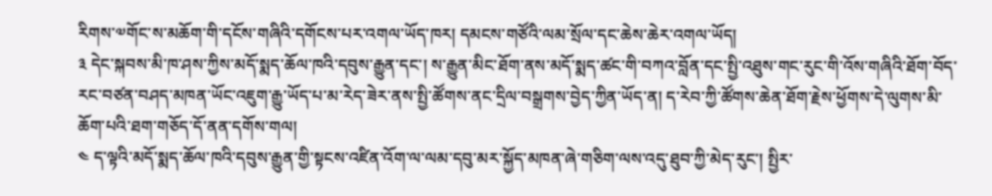རིགས་༧གོང་ས་མཆོག་གི་དངོས་གཞིའི་དགོངས་པར་འགལ་ཡོད་ཁར། དམངས་གཙོའི་ལམ་སྲོལ་དང་ཆེས་ཆེར་འགལ་ཡོད།
༣ དེང་སྐབས་མི་ཁ་ཤས་ཀྱིས་མདོ་སྨད་ཆོལ་ཁའི་དབུས་རྒྱུན་དང་། ས་རྒྱུན་མིང་ཐོག་ནས་མདོ་སྨད་ཚང་གི་བཀའ་བློན་དང་སྤྱི་འཐུས་གང་རུང་གི་འོས་གཞིའི་ཐོག་བོད་རང་བཙན་བཤད་མཁན་ཡོང་འཇུག་རྒྱུ་ཡོད་པ་མ་རེད་ཟེར་ནས་སྤྱི་ཚོགས་ནང་དྲིལ་བསྒྲགས་བྱེད་ཀྱིན་ཡོད་ན། ད་རེབ་ཀྱི་ཚོགས་ཆེན་ཐོག་རྗེས་ཕྱོགས་དེ་ལུགས་མི་ཆོག་པའི་ཐག་གཅོད་དོ་ནན་དགོས་གལ།
༤ ད་ལྟའི་མདོ་སྨད་ཆོལ་ཁའི་དབུས་རྒྱུན་གྱི་སྟངས་འཛིན་འོག་ལ་ལམ་དབུ་མར་སྐྱོད་མཁན་ཞེ་གཅིག་ལས་འདུ་ཐུབ་ཀྱི་མེད་རུང་། སྤྱིར་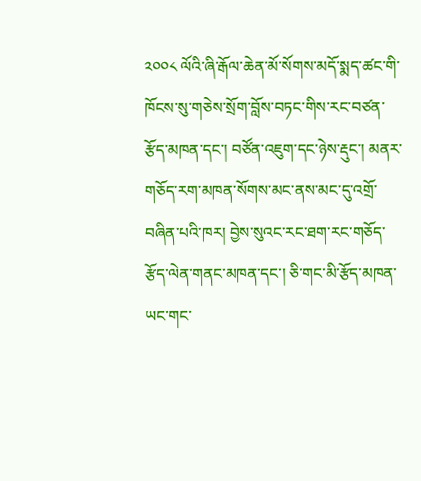༢༠༠༨ ལོའི་ཞི་རྒོལ་ཆེན་མོ་སོགས་མདོ་སྨད་ཚང་གི་ཁོངས་སུ་གཅེས་སྲོག་བློས་བཏང་གིས་རང་བཙན་རྩོད་མཁན་དང་། བཙོན་འཇུག་དང་ཉེས་རྡུང་། མནར་གཅོད་རག་མཁན་སོགས་མང་ནས་མང་དུ་འགྲོ་བཞིན་པའི་ཁར། བྱེས་སུའང་རང་ཐག་རང་གཅོད་རྩོད་ལེན་གནང་མཁན་དང་། ཅི་གང་མི་རྩོད་མཁན་ཡང་གང་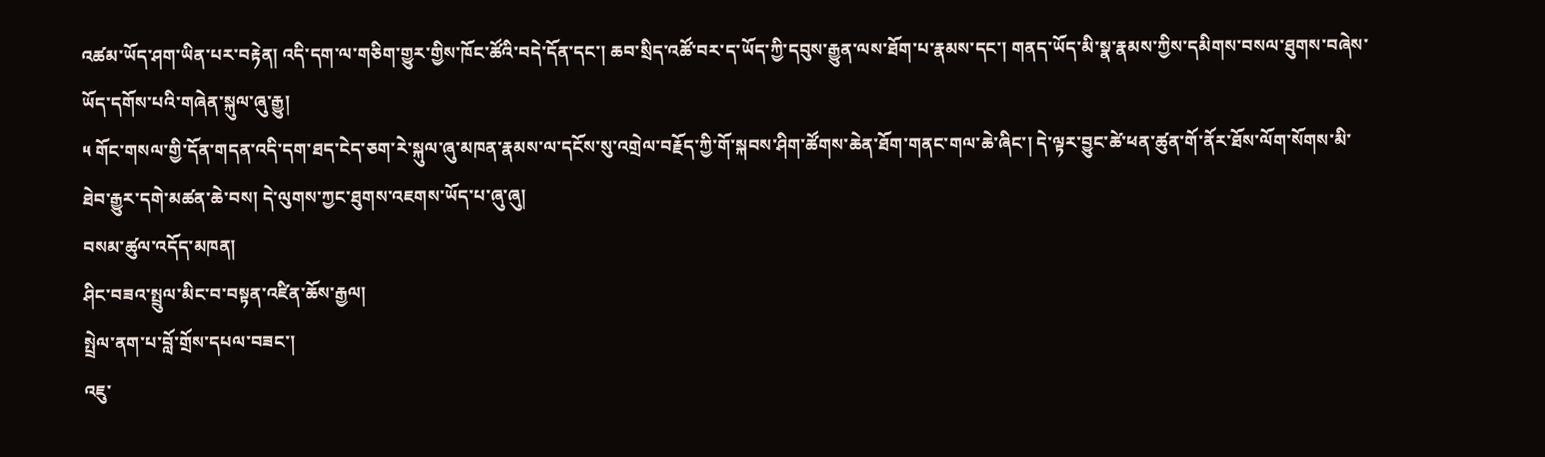འཚམ་ཡོད་ཤག་ཡིན་པར་བརྟེན། འདི་དག་ལ་གཅིག་གྱུར་གྱིས་ཁོང་ཚོའི་བདེ་དོན་དང་། ཆབ་སྲིད་འཚོ་བར་ད་ཡོད་ཀྱི་དབུས་རྒྱུན་ལས་ཐོག་པ་རྣམས་དང་། གནད་ཡོད་མི་སྣ་རྣམས་ཀྱིས་དམིགས་བསལ་ཐུགས་བཞེས་ཡོད་དགོས་པའི་གཞེན་སྐུལ་ཞུ་རྒྱུ།
༥ གོང་གསལ་གྱི་དོན་གདན་འདི་དག་ཐད་ངེད་ཅག་རེ་སྐུལ་ཞུ་མཁན་རྣམས་ལ་དངོས་སུ་འགྲེལ་བརྗོད་ཀྱི་གོ་སྐབས་ཤིག་ཚོགས་ཆེན་ཐོག་གནང་གལ་ཆེ་ཞིང་། དེ་ལྟར་བྱུང་ཚེ་ཕན་ཚུན་གོ་ནོར་ཐོས་ལོག་སོགས་མི་ཐེབ་རྒྱུར་དགེ་མཚན་ཆེ་བས། དེ་ལུགས་ཀྱང་ཐུགས་འཇགས་ཡོད་པ་ཞུ་ཞུ།
བསམ་ཚུལ་འདོད་མཁན།
ཤིང་བཟའ་སྤྲུལ་མིང་བ་བསྟན་འཛིན་ཆོས་རྒྱལ།
སྤྲེལ་ནག་པ་བློ་གྲོས་དཔལ་བཟང་།
འཇུ་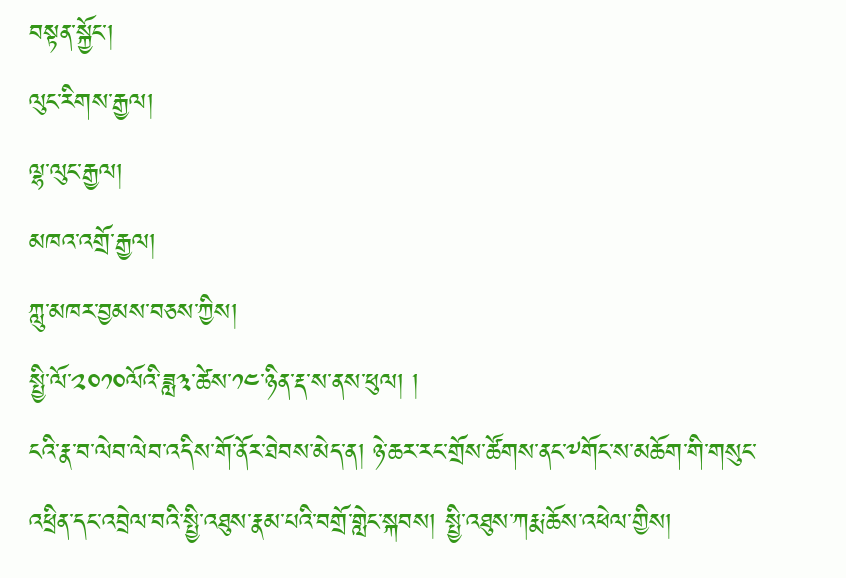བསྟན་སྐྱོང་།
ལུང་རིགས་རྒྱལ།
ལྷ་ལུང་རྒྱལ།
མཁའ་འགྲོ་རྒྱལ།
ཀླུ་མཁར་བྱམས་བཅས་ཀྱིས།
སྤྱི་ལོ་༢༠༡༠ལོའི་ཟླ༣་ཚེས་༡༤་ཉིན་རྡ་ས་ནས་ཕུལ། །
ངའི་རྣ་བ་ལེབ་ལེབ་འདིས་གོ་ནོར་ཐེབས་མེད་ན། ཉེ་ཆར་རང་གྲོས་ཚོགས་ནང་༸གོང་ས་མཆོག་གི་གསུང་འཕྲིན་དང་འབྲེལ་བའི་སྤྱི་འཐུས་རྣམ་པའི་བགྲོ་གླེང་སྐབས། སྤྱི་འཐུས་ཀརྨ་ཆོས་འཕེལ་གྱིས།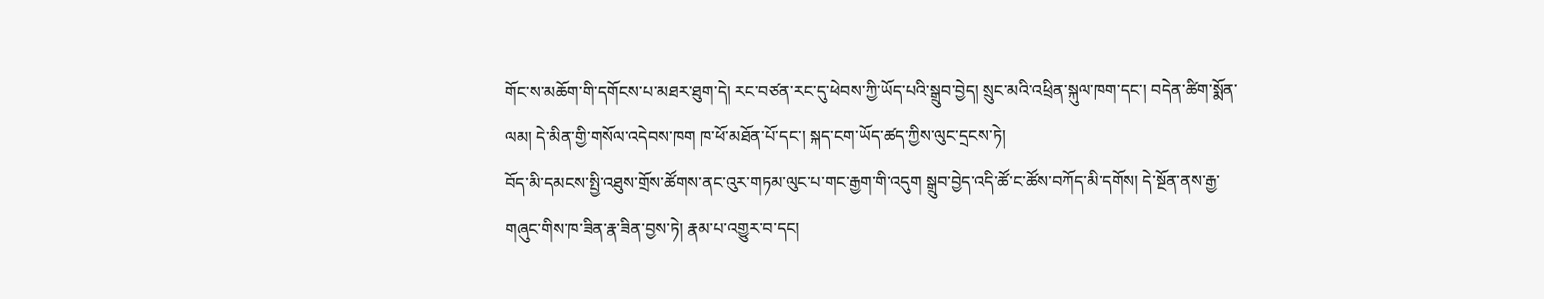གོང་ས་མཆོག་གི་དགོངས་པ་མཐར་ཐུག་དེ། རང་བཙན་རང་དུ་ཕེབས་ཀྱི་ཡོད་པའི་སྒྲུབ་བྱེད། སྲུང་མའི་འཕྲིན་སྐུལ་ཁག་དང་། བདེན་ཚིག་སྨོན་ལམ། དེ་མིན་གྱི་གསོལ་འདེབས་ཁག ཁ་ཕོ་མཐོན་པོ་དང་། སྐད་ངག་ཡོད་ཚད་ཀྱིས་ལུང་དྲངས་ཏེ།
བོད་མི་དམངས་སྤྱི་འཐུས་གྲོས་ཚོགས་ནང་འུར་གཏམ་ལུང་པ་གང་རྒྱག་གི་འདུག སྒྲུབ་བྱེད་འདི་ཚོ་ང་ཚོས་བཀོད་མི་དགོས། དེ་སྔོན་ནས་རྒྱ་གཞུང་གིས་ཁ་ཟིན་རྣ་ཟིན་བྱས་ཏེ། རྣམ་པ་འགྱུར་བ་དང།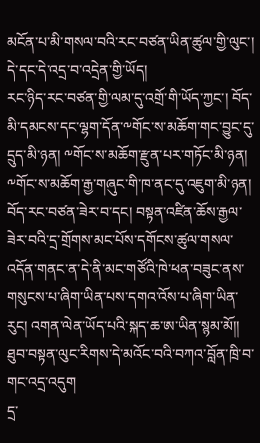མངོན་པ་མི་གསལ་བའི་རང་བཙན་ཡིན་ཚུལ་གྱི་ལུང་། དེ་དང་དེ་འདྲ་བ་འདྲེན་གྱི་ཡོད།
རང་ཉིད་རང་བཙན་གྱི་ལམ་དུ་འགྲོ་གི་ཡོད་ཀྱང་། བོད་མི་དམངས་དང་ལྷག་དོན་༸གོང་ས་མཆོག་གང་བྱུང་དུ་དྲུད་མི་ཉན། ༸གོང་ས་མཆོག་རྫུན་པར་གཏོང་མི་ཉན། ༸གོང་ས་མཆོག་རྒྱ་གཞུང་གི་ཁ་ནང་དུ་འཇུག་མི་ཉན།
བོད་རང་བཙན་ཟེར་བ་དང། བསྟན་འཛིན་ཆོས་རྒྱལ་ཟེར་བའི་དྲ་གྲོགས་མང་པོས་དགོངས་ཚུལ་གསལ་འདོན་གནང་ན་དེ་ནི་མང་གཙོའི་ཁེ་ཕན་བཟུང་ནས་གསུངས་པ་ཞིག་ཡིན་པས་དགའ་འོས་པ་ཞིག་ཡིན་རུང། འགན་ལེན་ཡོད་པའི་སྐད་ཆ་ཨ་ཡིན་སྙམ་མོ།།
ཐུབ་བསྟན་ལུང་རིགས་དེ་མའོང་བའི་བཀའ་བློན་ཁྲི་བ་གང་འདྲ་འདུག
དྲ་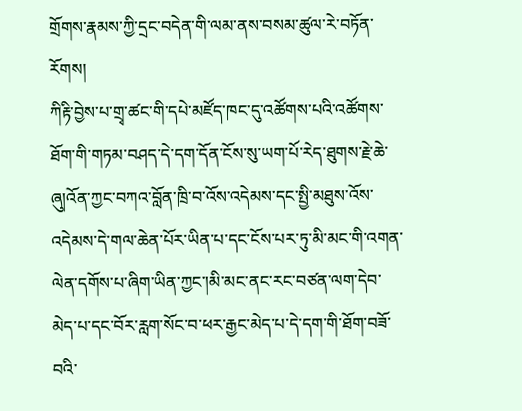གྲོགས་རྣམས་ཀྱི་དྲང་བདེན་གི་ལམ་ནས་བསམ་ཚུལ་རེ་བཏོན་རོགས།
ཀིརྟི་བྱེས་པ་གྲྭ་ཚང་གི་དཔེ་མཛོད་ཁང་དུ་འཚོགས་པའི་འཚོགས་ཐོག་གི་གཏམ་བཤད་དེ་དག་དོན་ངོས་སུ་ཡག་པོ་རེད་ཐུགས་རྗེ་ཆེ་ཞུ།འོན་ཀྱང་བཀའ་བློན་ཁྲི་བ་འོས་འདེམས་དང་སྤྱི་མཐུས་འོས་འདེམས་དེ་གལ་ཆེན་པོར་ཡིན་པ་དང་ངོས་པར་ཏུ་མི་མང་གི་འགན་ལེན་དགོས་པ་ཞིག་ཡིན་ཀྱང་།མི་མང་ནང་རང་བཙན་ལག་དེབ་མེད་པ་དང་བོར་རླག་སོང་བ་ཕར་རྒྱང་མེད་པ་དེ་དག་གི་ཐོག་བཟོ་བའི་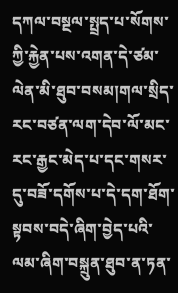དཀལ་བསྔལ་སྤྲད་པ་སོགས་ཀྱི་རྐྱེན་པས་འགན་དེ་ཙམ་ལེན་མི་ཐུབ་བསམ།གལ་སྲིད་རང་བཙན་ལག་དེབ་ལོ་མང་རང་རྒྱང་མེད་པ་དང་གསར་དུ་བཟོ་དགོས་པ་དེ་དག་ཐོག་སྟབས་བདེ་ཞིག་བྱེད་པའི་ལམ་ཞིག་བསྐྲུན་ཐུབ་ན་ཏན་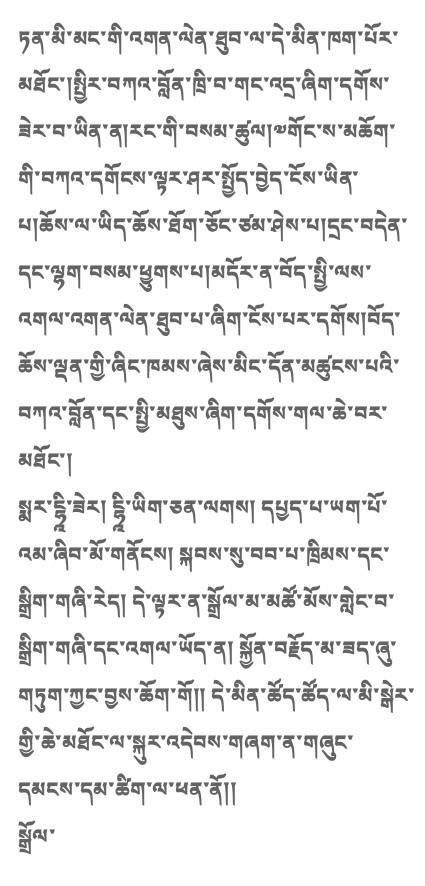ཏན་མི་མང་གི་འགན་ལེན་ཐུབ་ལ་དེ་མིན་ཁག་པོར་མཐོང་།སྤྱིར་བཀའ་བློན་ཁྲི་བ་གང་འདྲ་ཞིག་དགོས་ཟེར་བ་ཡིན་ན།རང་གི་བསམ་ཚུལ།༧གོང་ས་མཆོག་གི་བཀའ་དགོངས་ལྟར་ཤར་སྤྱོད་བྱེད་ངོས་ཡིན་པ།ཆོས་ལ་ཡིད་ཆོས་ཐོག་ཅོང་ཙམ་ཤེས་པ།དྲང་བདེན་དང་ལྷག་བསམ་ཕྱུགས་པ།མདོར་ན་བོད་སྤྱི་ལས་འགལ་འགན་ལེན་ཐུབ་པ་ཞིག་ངོས་པར་དགོས།བོད་ཆོས་ལྡན་གྱི་ཞིང་ཁམས་ཞེས་མིང་དོན་མཚུངས་པའི་བཀའ་བློན་དང་སྤྱི་མཐུས་ཞིག་དགོས་གལ་ཆེ་བར་མཐོང་།
སྨར་ངྷྰི་ཟེར། ངྷྰི་ཡིག་ཅན་ལགས། དཔྱད་པ་ཡག་པོ་འམ་ཞིབ་མོ་གནོངས། སྐབས་སུ་བབ་པ་ཁྲིམས་དང་སྒྲིག་གཞི་རེད། དེ་ལྟར་ན་སྒྲོལ་མ་མཚོ་མོས་གླེང་བ་སྒྲིག་གཞི་དང་འགལ་ཡོད་ན། སྐྱོན་བརྗོད་མ་ཟད་ཞུ་གཏུག་ཀྱང་བྱས་ཆོག་གོ།། དེ་མིན་ཚོད་ཚོད་ལ་མི་སྒེར་གྱི་ཆེ་མཐོང་ལ་སྐུར་འདེབས་གཞག་ན་གཞུང་དམངས་དམ་ཚིག་ལ་ཕན་ནོ།།
སྒྲོལ་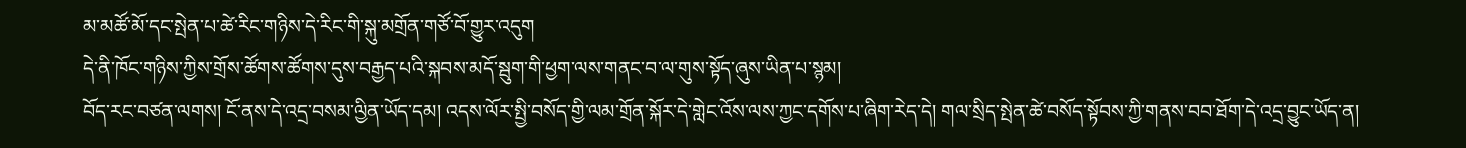མ་མཚོ་མོ་དང་སྤེན་པ་ཚེ་རིང་གཉིས་དེ་རིང་གི་སྐུ་མགྲོན་གཙོ་བོ་གྱུར་འདུག
དེ་ནི་ཁོང་གཉིས་ཀྱིས་གྲོས་ཚོགས་ཚོགས་དུས་བརྒྱད་པའི་སྐབས་མདོ་སྦུག་གི་ཕྱག་ལས་གནང་བ་ལ་གུས་སྟོད་ཞུས་ཡིན་པ་སྙམ།
བོད་རང་བཙན་ལགས། ངོ་ནས་དེ་འདྲ་བསམ་ལྱིན་ཡོད་དམ། འདས་ལོར་སྤྱི་བསོད་གྱི་ལམ་གྲོན་སྐོར་དེ་གླེང་འོས་ལས་ཀྱང་དགོས་པ་ཞིག་རེད་དེ། གལ་སྲིད་སྤེན་ཚེ་བསོད་སྟོབས་ཀྱི་གནས་བབ་ཐོག་དེ་འདྲ་བྱུང་ཡོད་ན།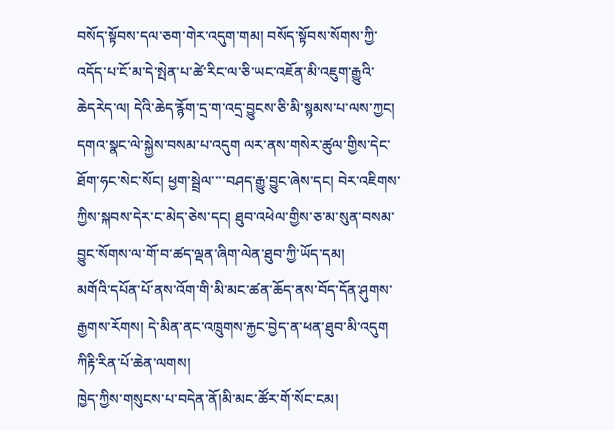བསོད་སྟོབས་དལ་ཅག་གེར་འདུག་གམ། བསོད་སྟོབས་སོགས་ཀྱི་འདོད་པ་ངོ་མ་དེ་སྤེན་པ་ཚེ་རིང་ལ་ཅི་ཡང་འཇོན་མི་འཇུག་རྒྱུའི་ཆེདརེད་ལ། དེའི་ཆེད་རྙོག་དྲ་ག་འདྲ་བྱུངས་ཅི་མི་སྙམས་པ་ལས་ཀྱང། དགའ་སྣང་ལེ་སྐྱེས་བསམ་པ་འདུག ལར་ནས་གསེར་ཚུལ་གྱིས་དེང་ཐོག་ཧང་སེང་སོང། ཕྱག་སྦྲེལ་་་་བཤད་རྒྱུ་བྱུང་ཞེས་དང། བེར་འཇིགས་ཀྱིས་སྐབས་དེར་ང་མེད་ཅེས་དང། ཐུབ་འཕེལ་གྱིས་ཅ་མ་སུན་བསམ་བྱུང་སོགས་ལ་གོ་བ་ཚད་ལྡན་ཞིག་ལེན་ཐུབ་ཀྱི་ཡོད་དམ།
མགོའི་དཔོན་པོ་ནས་འོག་གི་མི་མང་ཚན་ཆོད་ནས་བོད་དོན་ཤུགས་རྒྱགས་རོགས། དེ་མིན་ནང་འཁྲུགས་རྐྱང་བྱེད་ན་ཕན་ཐུབ་མི་འདུག
ཀིརྟི་རིན་པོ་ཆེན་ལགས།
ཁྱེད་ཀྱིས་གསུངས་པ་བདེན་ནོ།མི་མང་ཚོར་གོ་སོང་ངམ།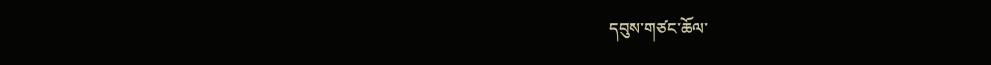དབུས་གཙང་ཆོལ་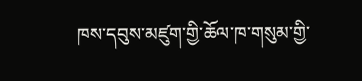ཁས་དབུས་མཛུག་གྱི་ཆོལ་ཁ་གསུམ་གྱི་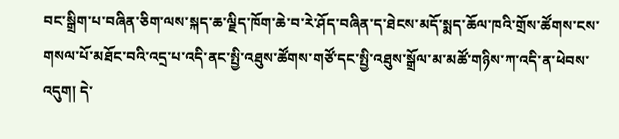བང་སྒྲིག་པ་བཞིན་ཅིག་ལས་སྐད་ཆ་ལྗིད་ཁོག་ཆེ་བ་རེ་ཤོད་བཞིན་ད་ཐེངས་མདོ་སྨད་ཆོལ་ཁའི་གྲོས་ཚོགས་ངས་གསལ་པོ་མཐོང་བའི་འདྲ་པ་འདི་ནང་སྤྱི་འཐུས་ཚོགས་གཙོ་དང་སྤྱི་འཐུས་སྒྲོལ་མ་མཚོ་གཉིས་ཀ་འདི་ན་ཕེབས་འདུག། དེ་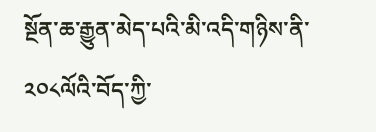སྔོན་ཆ་རྒྱུན་མེད་པའི་མི་འདི་གཉིས་ནི་༢༠༨ལོའི་བོད་ཀྱི་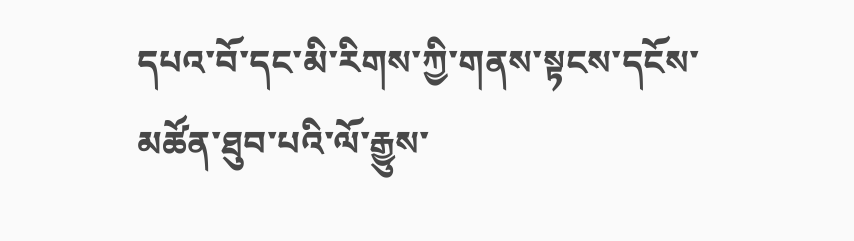དཔའ་བོ་དང་མི་རིགས་ཀྱི་གནས་སྟངས་དངོས་མཚོན་ཐུབ་པའི་ལོ་རྒྱུས་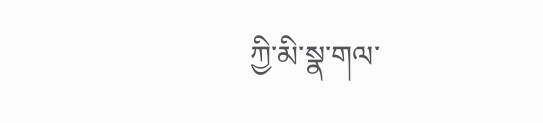ཀྱི་མི་སྣ་གལ་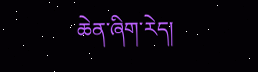ཆེན་ཞིག་རེད།